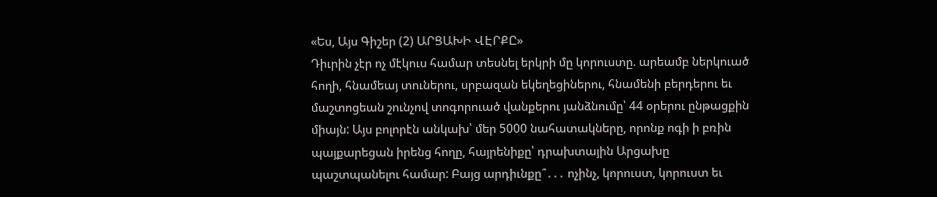«Ես, Այս Գիշեր (2) ԱՐՑԱԽԻ ՎԷՐՔԸ»
Դիւրին չէր ոչ մէկուս համար տեսնել երկրի մը կորուստը. արեամբ ներկուած հողի, հնամեայ տուներու, սրբազան եկեղեցիներու, հնամենի բերդերու եւ մաշտոցեան շունչով տոգորուած վանքերու յանձնումը՝ 44 օրերու ընթացքին միայն: Այս բոլորէն անկախ՝ մեր 5000 նահատակները, որոնք ոգի ի բռին պայքարեցան իրենց հողը, հայրենիքը՝ դրախտային Արցախը պաշտպանելու համար: Բայց արդիւնքը՞․․․ ոչինչ, կորուստ, կորուստ եւ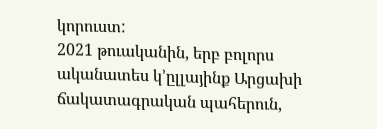կորուստ:
2021 թուականին, երբ բոլորս ականատես կ՚ըլլայինք Արցախի ճակատագրական պահերուն,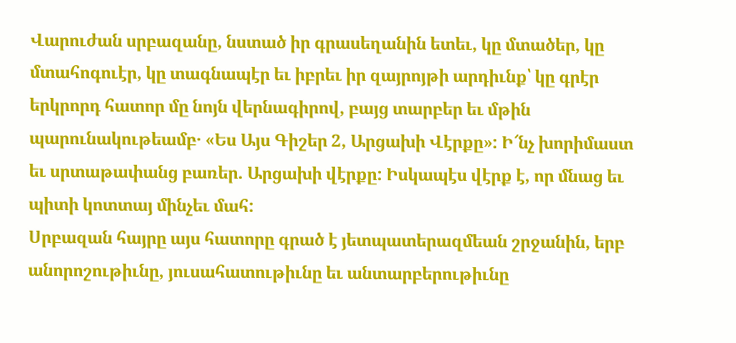Վարուժան սրբազանը, նստած իր գրասեղանին ետեւ, կը մտածեր, կը մտահոգուէր, կը տագնապէր եւ իբրեւ իր զայրոյթի արդիւնք՝ կը գրէր երկրորդ հատոր մը նոյն վերնագիրով, բայց տարբեր եւ մթին պարունակութեամբ․ «Ես Այս Գիշեր 2, Արցախի Վէրքը»: Ի՜նչ խորիմաստ եւ սրտաթափանց բառեր. Արցախի վէրքը: Իսկապէս վէրք է, որ մնաց եւ պիտի կոտտայ մինչեւ մահ:
Սրբազան հայրը այս հատորը գրած է յետպատերազմեան շրջանին, երբ անորոշութիւնը, յուսահատութիւնը եւ անտարբերութիւնը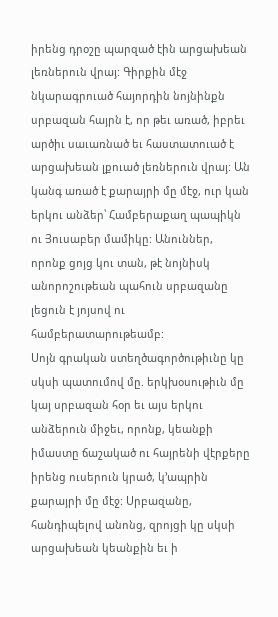իրենց դրօշը պարզած էին արցախեան լեռներուն վրայ: Գիրքին մէջ նկարագրուած հայորդին նոյնինքն սրբազան հայրն է, որ թեւ առած, իբրեւ արծիւ սաւառնած եւ հաստատուած է արցախեան լքուած լեռներուն վրայ: Ան կանգ առած է քարայրի մը մէջ, ուր կան երկու անձեր՝ Համբերաքաղ պապիկն ու Յուսաբեր մամիկը: Անուններ, որոնք ցոյց կու տան, թէ նոյնիսկ անորոշութեան պահուն սրբազանը լեցուն է յոյսով ու համբերատարութեամբ:
Սոյն գրական ստեղծագործութիւնը կը սկսի պատումով մը. երկխօսութիւն մը կայ սրբազան հօր եւ այս երկու անձերուն միջեւ, որոնք, կեանքի իմաստը ճաշակած ու հայրենի վէրքերը իրենց ուսերուն կրած, կ’ապրին քարայրի մը մէջ: Սրբազանը, հանդիպելով անոնց, զրոյցի կը սկսի արցախեան կեանքին եւ ի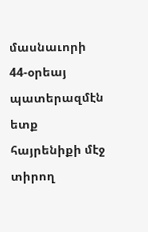մասնաւորի 44-օրեայ պատերազմէն ետք հայրենիքի մէջ տիրող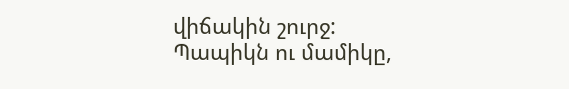վիճակին շուրջ:
Պապիկն ու մամիկը,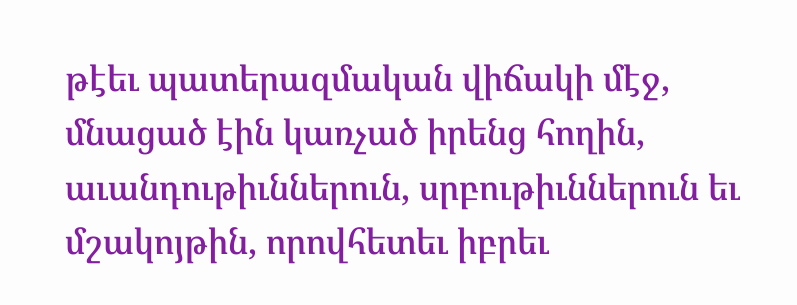թէեւ պատերազմական վիճակի մէջ, մնացած էին կառչած իրենց հողին, աւանդութիւններուն, սրբութիւններուն եւ մշակոյթին, որովհետեւ իբրեւ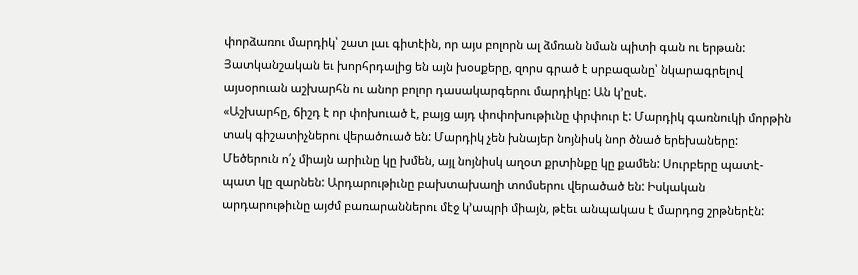փորձառու մարդիկ՝ շատ լաւ գիտէին, որ այս բոլորն ալ ձմռան նման պիտի գան ու երթան: Յատկանշական եւ խորհրդալից են այն խօսքերը, զորս գրած է սրբազանը՝ նկարագրելով այսօրուան աշխարհն ու անոր բոլոր դասակարգերու մարդիկը: Ան կ’ըսէ.
«Աշխարհը, ճիշդ է որ փոխուած է, բայց այդ փոփոխութիւնը փրփուր է: Մարդիկ գառնուկի մորթին տակ գիշատիչներու վերածուած են: Մարդիկ չեն խնայեր նոյնիսկ նոր ծնած երեխաները: Մեծերուն ո՛չ միայն արիւնը կը խմեն, այլ նոյնիսկ աղօտ քրտինքը կը քամեն: Սուրբերը պատէ-պատ կը զարնեն: Արդարութիւնը բախտախաղի տոմսերու վերածած են: Իսկական արդարութիւնը այժմ բառարաններու մէջ կ’ապրի միայն, թէեւ անպակաս է մարդոց շրթներէն: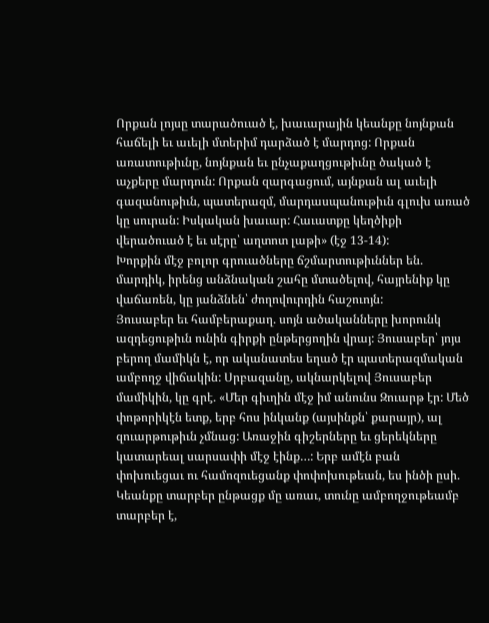Որքան լոյսը տարածուած է, խաւարային կեանքը նոյնքան հաճելի եւ աւելի մտերիմ դարձած է մարդոց: Որքան առատութիւնը, նոյնքան եւ ընչաքաղցութիւնը ծակած է աչքերը մարդուն: Որքան զարգացում, այնքան ալ աւելի գազանութիւն, պատերազմ, մարդասպանութիւն գլուխ առած կը սուրան: Իսկական խաւար: Հաւատքը կեղծիքի վերածուած է եւ սէրը՝ աղտոտ լաթի» (էջ 13-14):
Խորքին մէջ բոլոր գրուածները ճշմարտութիւններ են. մարդիկ, իրենց անձնական շահը մտածելով, հայրենիք կը վաճառեն, կը յանձնեն՝ ժողովուրդին հաշուոյն:
Յուսաբեր եւ համբերաքաղ. սոյն ածականները խորունկ ազդեցութիւն ունին գիրքի ընթերցողին վրայ: Յուսաբեր՝ յոյս բերող մամիկն է, որ ականատես եղած էր պատերազմական ամբողջ վիճակին: Սրբազանը, ակնարկելով Յուսաբեր մամիկին, կը գրէ. «Մեր գիւղին մէջ իմ անունս Զուարթ էր: Մեծ փոթորիկէն ետք, երբ հոս ինկանք (այսինքն՝ քարայր), ալ զուարթութիւն չմնաց: Առաջին գիշերները եւ ցերեկները կատարեալ սարսափի մէջ էինք…: Երբ ամէն բան փոխուեցաւ ու համոզուեցանք փոփոխութեան, ես ինծի ըսի. Կեանքը տարբեր ընթացք մը առաւ, տունը ամբողջութեամբ տարբեր է,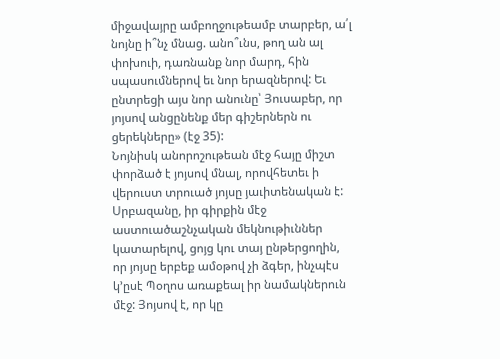միջավայրը ամբողջութեամբ տարբեր, ա՛լ նոյնը ի՞նչ մնաց. անո՞ւնս, թող ան ալ փոխուի, դառնանք նոր մարդ, հին սպասումներով եւ նոր երազներով: Եւ ընտրեցի այս նոր անունը՝ Յուսաբեր, որ յոյսով անցընենք մեր գիշերներն ու ցերեկները» (էջ 35):
Նոյնիսկ անորոշութեան մէջ հայը միշտ փորձած է յոյսով մնալ, որովհետեւ ի վերուստ տրուած յոյսը յաւիտենական է: Սրբազանը, իր գիրքին մէջ աստուածաշնչական մեկնութիւններ կատարելով, ցոյց կու տայ ընթերցողին, որ յոյսը երբեք ամօթով չի ձգեր, ինչպէս կ’ըսէ Պօղոս առաքեալ իր նամակներուն մէջ: Յոյսով է, որ կը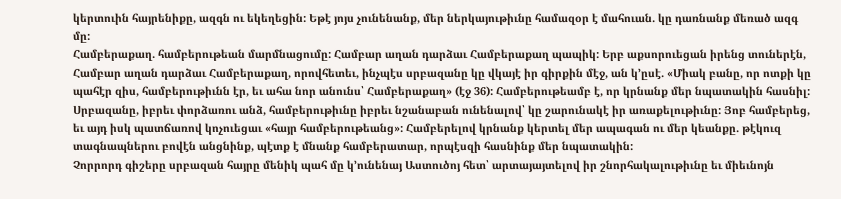կերտուին հայրենիքը, ազգն ու եկեղեցին: Եթէ յոյս չունենանք, մեր ներկայութիւնը համազօր է մահուան. կը դառնանք մեռած ազգ մը:
Համբերաքաղ. համբերութեան մարմնացումը: Համբար աղան դարձաւ Համբերաքաղ պապիկ: Երբ աքսորուեցան իրենց տուներէն, Համբար աղան դարձաւ Համբերաքաղ, որովհետեւ, ինչպէս սրբազանը կը վկայէ իր գիրքին մէջ, ան կ’ըսէ. «Միակ բանը, որ ոտքի կը պահէր զիս, համբերութիւնն էր, եւ ահա նոր անունս՝ Համբերաքաղ» (էջ 36): Համբերութեամբ է, որ կրնանք մեր նպատակին հասնիլ: Սրբազանը, իբրեւ փորձառու անձ, համբերութիւնը իբրեւ նշանաբան ունենալով՝ կը շարունակէ իր առաքելութիւնը: Յոբ համբերեց, եւ այդ իսկ պատճառով կոչուեցաւ «հայր համբերութեանց»: Համբերելով կրնանք կերտել մեր ապագան ու մեր կեանքը. թէկուզ տագնապներու բովէն անցնինք, պէտք է մնանք համբերատար, որպէսզի հասնինք մեր նպատակին:
Չորրորդ գիշերը սրբազան հայրը մենիկ պահ մը կ’ունենայ Աստուծոյ հետ՝ արտայայտելով իր շնորհակալութիւնը եւ միեւնոյն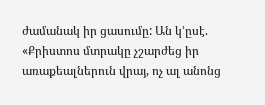ժամանակ իր ցասումը: Ան կ’ըսէ. «Քրիստոս մտրակը չշարժեց իր առաքեալներուն վրայ, ոչ ալ անոնց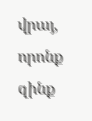վրայ, որոնք զինք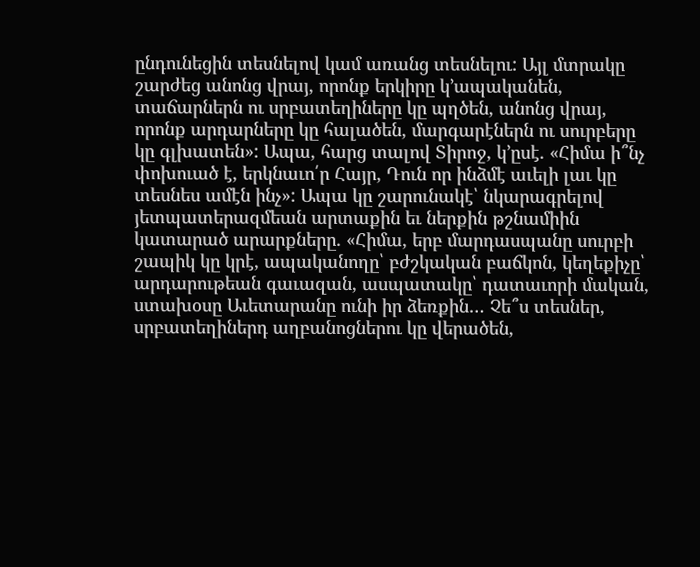ընդունեցին տեսնելով կամ առանց տեսնելու: Այլ մտրակը շարժեց անոնց վրայ, որոնք երկիրը կ’ապականեն, տաճարներն ու սրբատեղիները կը պղծեն, անոնց վրայ, որոնք արդարները կը հալածեն, մարգարէներն ու սուրբերը կը գլխատեն»: Ապա, հարց տալով Տիրոջ, կ’ըսէ. «Հիմա ի՞նչ փոխուած է, երկնաւո՛ր Հայր, Դուն որ ինձմէ աւելի լաւ կը տեսնես ամէն ինչ»: Ապա կը շարունակէ՝ նկարագրելով յետպատերազմեան արտաքին եւ ներքին թշնամիին կատարած արարքները. «Հիմա, երբ մարդասպանը սուրբի շապիկ կը կրէ, ապականողը՝ բժշկական բաճկոն, կեղեքիչը՝ արդարութեան գաւազան, ասպատակը՝ դատաւորի մական, ստախօսը Աւետարանը ունի իր ձեռքին… Չե՞ս տեսներ, սրբատեղիներդ աղբանոցներու կը վերածեն,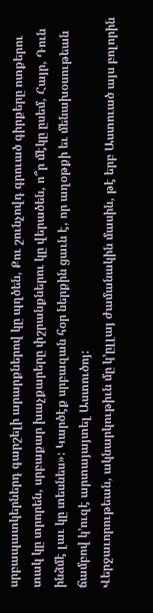սրբապատկերներդ գարշելի արարքներով կը պղծեն, Քու շունչովդ գրուած գիրքերը ոտքերու տակ կը տրորեն, սրբաքար խաչքարերը փշրանքներու կը վերածեն, ո՞ր մէկը ըսեմ, Հայր, Դուն ինձմէ լաւ կը տեսնես»: Կարծէք սրբազան հօր ներքին ցաւն է, որ աղօթքի եւ մենախօսութեան ճամբով կ’ուզէ արտայայտել Աստուծոյ:
Վերջաւորութեան, ակնարկութիւն մը կ’ըլլայ ժամանակին մասին, թէ երբ Աստուած այս բոլորին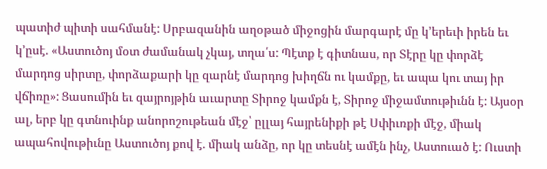պատիժ պիտի սահմանէ: Սրբազանին աղօթած միջոցին մարգարէ մը կ’երեւի իրեն եւ կ’ըսէ. «Աստուծոյ մօտ ժամանակ չկայ, տղա՛ս: Պէտք է գիտնաս, որ Տէրը կը փորձէ մարդոց սիրտը, փորձաքարի կը զարնէ մարդոց խիղճն ու կամքը, եւ ապա կու տայ իր վճիռը»: Ցասումին եւ զայրոյթին աւարտը Տիրոջ կամքն է, Տիրոջ միջամտութիւնն է: Այսօր ալ, երբ կը գտնուինք անորոշութեան մէջ՝ ըլլայ հայրենիքի թէ Սփիւռքի մէջ, միակ ապահովութիւնը Աստուծոյ քով է. միակ անձը, որ կը տեսնէ ամէն ինչ, Աստուած է: Ուստի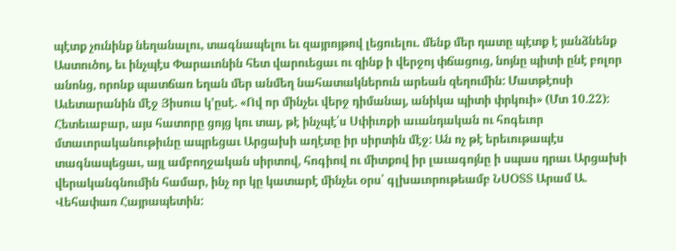պէտք չունինք նեղանալու, տագնապելու եւ զայրոյթով լեցուելու. մենք մեր դատը պէտք է յանձնենք Աստուծոյ, եւ ինչպէս Փարաւոնին հետ վարուեցաւ ու զինք ի վերջոյ փճացուց, նոյնը պիտի ընէ բոլոր անոնց, որոնք պատճառ եղան մեր անմեղ նահատակներուն արեան զեղումին: Մատթէոսի Աւետարանին մէջ Յիսուս կ’ըսէ. «Ով որ մինչեւ վերջ դիմանայ, անիկա պիտի փրկուի» (Մտ 10.22):
Հետեւաբար, այս հատորը ցոյց կու տայ, թէ ինչպէ՛ս Սփիւռքի աւանդական ու հոգեւոր մտաւորականութիւնը ապրեցաւ Արցախի աղէտը իր սիրտին մէջ: Ան ոչ թէ երեւութապէս տագնապեցաւ, այլ ամբողջական սիրտով, հոգիով ու միտքով իր լաւագոյնը ի սպաս դրաւ Արցախի վերականգնումին համար, ինչ որ կը կատարէ մինչեւ օրս՝ գլխաւորութեամբ ՆՍՕՏՏ Արամ Ա. Վեհափառ Հայրապետին: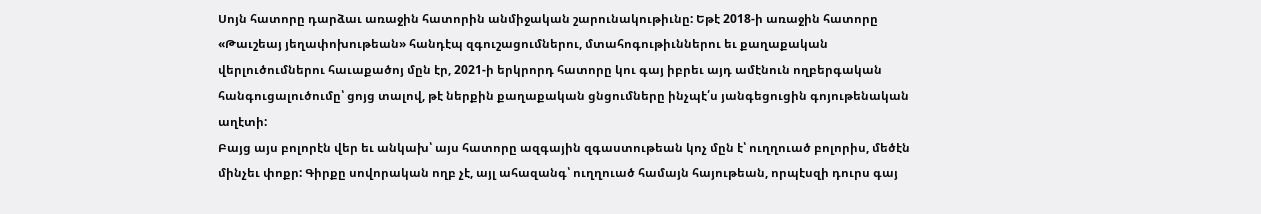Սոյն հատորը դարձաւ առաջին հատորին անմիջական շարունակութիւնը: Եթէ 2018-ի առաջին հատորը «Թաւշեայ յեղափոխութեան» հանդէպ զգուշացումներու, մտահոգութիւններու եւ քաղաքական վերլուծումներու հաւաքածոյ մըն էր, 2021-ի երկրորդ հատորը կու գայ իբրեւ այդ ամէնուն ողբերգական հանգուցալուծումը՝ ցոյց տալով, թէ ներքին քաղաքական ցնցումները ինչպէ՛ս յանգեցուցին գոյութենական աղէտի:
Բայց այս բոլորէն վեր եւ անկախ՝ այս հատորը ազգային զգաստութեան կոչ մըն է՝ ուղղուած բոլորիս, մեծէն մինչեւ փոքր: Գիրքը սովորական ողբ չէ, այլ ահազանգ՝ ուղղուած համայն հայութեան, որպէսզի դուրս գայ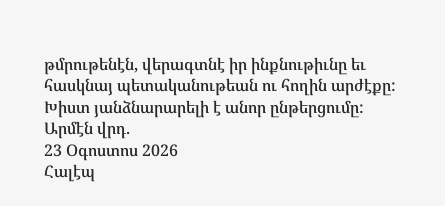թմրութենէն, վերագտնէ իր ինքնութիւնը եւ հասկնայ պետականութեան ու հողին արժէքը:
Խիստ յանձնարարելի է անոր ընթերցումը:
Արմէն վրդ.
23 Օգոստոս 2026
Հալէպ